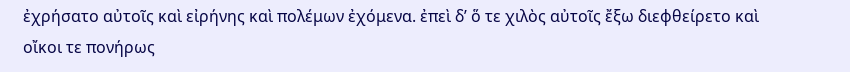ἐχρήσατο αὐτοῖς καὶ εἰρήνης καὶ πολέμων ἐχόμενα. ἐπεὶ δʼ ὅ τε χιλὸς αὐτοῖς ἔξω διεφθείρετο καὶ οἴκοι τε πονήρως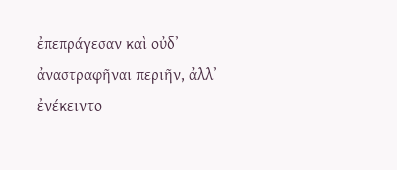ἐπεπράγεσαν καὶ οὐδʼ ἀναστραφῆναι περιῆν, ἀλλʼ ἐνέκειντο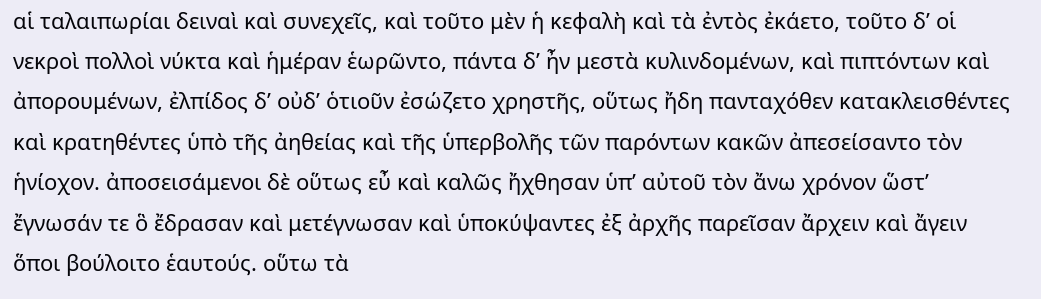αἱ ταλαιπωρίαι δειναὶ καὶ συνεχεῖς, καὶ τοῦτο μὲν ἡ κεφαλὴ καὶ τὰ ἐντὸς ἐκάετο, τοῦτο δʼ οἱ νεκροὶ πολλοὶ νύκτα καὶ ἡμέραν ἑωρῶντο, πάντα δʼ ἦν μεστὰ κυλινδομένων, καὶ πιπτόντων καὶ ἀπορουμένων, ἐλπίδος δʼ οὐδʼ ὁτιοῦν ἐσώζετο χρηστῆς, οὕτως ἤδη πανταχόθεν κατακλεισθέντες καὶ κρατηθέντες ὑπὸ τῆς ἀηθείας καὶ τῆς ὑπερβολῆς τῶν παρόντων κακῶν ἀπεσείσαντο τὸν ἡνίοχον. ἀποσεισάμενοι δὲ οὕτως εὖ καὶ καλῶς ἤχθησαν ὑπʼ αὐτοῦ τὸν ἄνω χρόνον ὥστʼ ἔγνωσάν τε ὃ ἔδρασαν καὶ μετέγνωσαν καὶ ὑποκύψαντες ἐξ ἀρχῆς παρεῖσαν ἄρχειν καὶ ἄγειν ὅποι βούλοιτο ἑαυτούς. οὕτω τὰ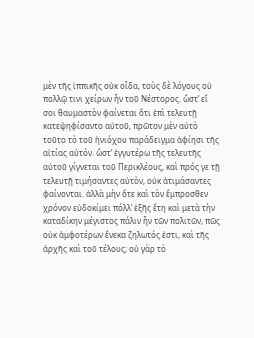μὲν τῆς ἱππικῆς οὐκ οἶδα, τοὺς δὲ λόγους οὐ πολλῷ τινι χείρων ἦν τοῦ Νέστορος. ὥστʼ εἴ σοι θαυμαστὸν φαίνεται ὅτι ἐπὶ τελευτῇ κατεψηφίσαντο αὐτοῦ, πρῶτον μὲν αὐτὸ τοῦτο τὸ τοῦ ἡνιόχου παράδειγμα ἀφίησι τῆς αἰτίας αὐτόν. ὥστʼ ἐγγυτέρω τῆς τελευτῆς αὐτοῦ γίγνεται τοῦ Περικλέους, καὶ πρός γε τῇ τελευτῇ τιμήσαντες αὐτὸν, οὐκ ἀτιμάσαντες φαίνονται. ἀλλὰ μὴν ὅτε καὶ τὸν ἔμπροσθεν χρόνον εὐδοκίμει πόλλʼ ἑξῆς ἔτη καὶ μετὰ τὴν καταδίκην μέγιστος πάλιν ἦν τῶν πολιτῶν, πῶς οὐκ ἀμφοτέρων ἕνεκα ζηλωτός ἐστι, καὶ τῆς ἀρχῆς καὶ τοῦ τέλους; οὐ γὰρ τὸ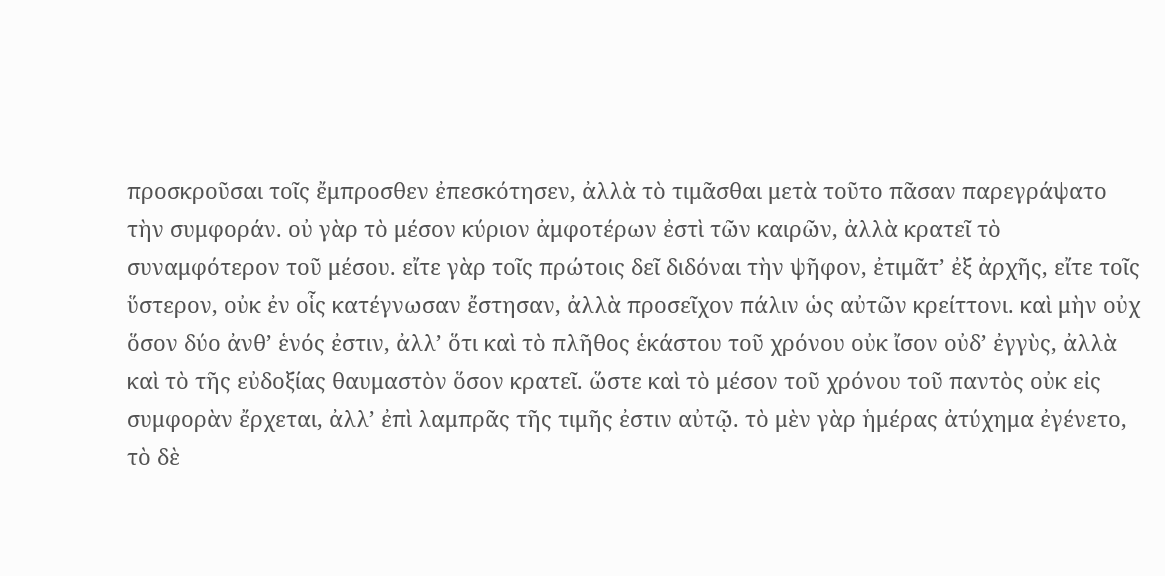προσκροῦσαι τοῖς ἔμπροσθεν ἐπεσκότησεν, ἀλλὰ τὸ τιμᾶσθαι μετὰ τοῦτο πᾶσαν παρεγράψατο τὴν συμφοράν. οὐ γὰρ τὸ μέσον κύριον ἀμφοτέρων ἐστὶ τῶν καιρῶν, ἀλλὰ κρατεῖ τὸ συναμφότερον τοῦ μέσου. εἴτε γὰρ τοῖς πρώτοις δεῖ διδόναι τὴν ψῆφον, ἐτιμᾶτʼ ἐξ ἀρχῆς, εἴτε τοῖς ὕστερον, οὐκ ἐν οἷς κατέγνωσαν ἔστησαν, ἀλλὰ προσεῖχον πάλιν ὡς αὐτῶν κρείττονι. καὶ μὴν οὐχ ὅσον δύο ἀνθʼ ἑνός ἐστιν, ἀλλʼ ὅτι καὶ τὸ πλῆθος ἑκάστου τοῦ χρόνου οὐκ ἴσον οὐδʼ ἐγγὺς, ἀλλὰ καὶ τὸ τῆς εὐδοξίας θαυμαστὸν ὅσον κρατεῖ. ὥστε καὶ τὸ μέσον τοῦ χρόνου τοῦ παντὸς οὐκ εἰς συμφορὰν ἔρχεται, ἀλλʼ ἐπὶ λαμπρᾶς τῆς τιμῆς ἐστιν αὐτῷ. τὸ μὲν γὰρ ἡμέρας ἀτύχημα ἐγένετο, τὸ δὲ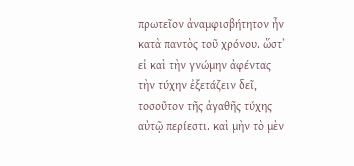πρωτεῖον ἀναμφισβήτητον ἦν κατὰ παντὸς τοῦ χρόνου. ὥστʼ εἰ καὶ τὴν γνώμην ἀφέντας τὴν τύχην ἐξετάζειν δεῖ, τοσοῦτον τῆς ἀγαθῆς τύχης αὐτῷ περίεστι. καὶ μὴν τὸ μὲν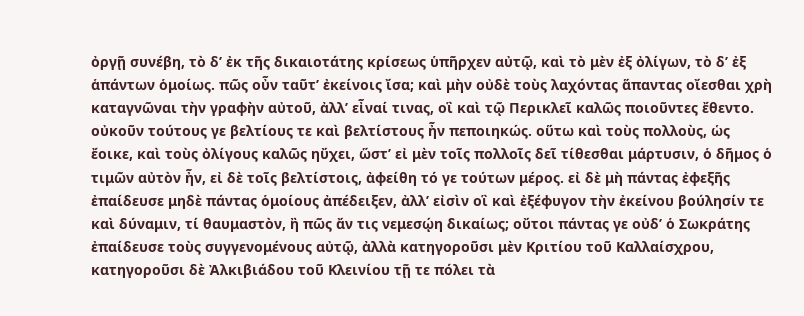ὀργῇ συνέβη, τὸ δʼ ἐκ τῆς δικαιοτάτης κρίσεως ὑπῆρχεν αὐτῷ, καὶ τὸ μὲν ἐξ ὀλίγων, τὸ δʼ ἐξ ἁπάντων ὁμοίως. πῶς οὖν ταῦτʼ ἐκείνοις ἴσα; καὶ μὴν οὐδὲ τοὺς λαχόντας ἅπαντας οἴεσθαι χρὴ καταγνῶναι τὴν γραφὴν αὐτοῦ, ἀλλʼ εἶναί τινας, οἳ καὶ τῷ Περικλεῖ καλῶς ποιοῦντες ἔθεντο. οὐκοῦν τούτους γε βελτίους τε καὶ βελτίστους ἦν πεποιηκώς. οὕτω καὶ τοὺς πολλοὺς, ὡς ἔοικε, καὶ τοὺς ὀλίγους καλῶς ηὔχει, ὥστʼ εἰ μὲν τοῖς πολλοῖς δεῖ τίθεσθαι μάρτυσιν, ὁ δῆμος ὁ τιμῶν αὐτὸν ἦν, εἰ δὲ τοῖς βελτίστοις, ἀφείθη τό γε τούτων μέρος. εἰ δὲ μὴ πάντας ἐφεξῆς ἐπαίδευσε μηδὲ πάντας ὁμοίους ἀπέδειξεν, ἀλλʼ εἰσὶν οἳ καὶ ἐξέφυγον τὴν ἐκείνου βούλησίν τε καὶ δύναμιν, τί θαυμαστὸν, ἢ πῶς ἄν τις νεμεσῴη δικαίως; οὔτοι πάντας γε οὐδʼ ὁ Σωκράτης ἐπαίδευσε τοὺς συγγενομένους αὐτῷ, ἀλλὰ κατηγοροῦσι μὲν Κριτίου τοῦ Καλλαίσχρου, κατηγοροῦσι δὲ Ἀλκιβιάδου τοῦ Κλεινίου τῇ τε πόλει τὰ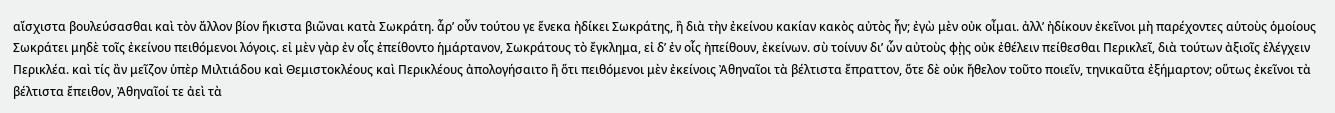αἴσχιστα βουλεύσασθαι καὶ τὸν ἄλλον βίον ἥκιστα βιῶναι κατὰ Σωκράτη. ἆρʼ οὖν τούτου γε ἕνεκα ἠδίκει Σωκράτης, ἢ διὰ τὴν ἐκείνου κακίαν κακὸς αὐτὸς ἦν; ἐγὼ μὲν οὐκ οἶμαι. ἀλλʼ ἠδίκουν ἐκεῖνοι μὴ παρέχοντες αὑτοὺς ὁμοίους Σωκράτει μηδὲ τοῖς ἐκείνου πειθόμενοι λόγοις. εἰ μὲν γὰρ ἐν οἷς ἐπείθοντο ἡμάρτανον, Σωκράτους τὸ ἔγκλημα, εἰ δʼ ἐν οἷς ἠπείθουν, ἐκείνων. σὺ τοίνυν διʼ ὧν αὐτοὺς φῂς οὐκ ἐθέλειν πείθεσθαι Περικλεῖ, διὰ τούτων ἀξιοῖς ἐλέγχειν Περικλέα. καὶ τίς ἂν μεῖζον ὑπὲρ Μιλτιάδου καὶ Θεμιστοκλέους καὶ Περικλέους ἀπολογήσαιτο ἢ ὅτι πειθόμενοι μὲν ἐκείνοις Ἀθηναῖοι τὰ βέλτιστα ἔπραττον, ὅτε δὲ οὐκ ἤθελον τοῦτο ποιεῖν, τηνικαῦτα ἐξήμαρτον; οὕτως ἐκεῖνοι τὰ βέλτιστα ἔπειθον, Ἀθηναῖοί τε ἀεὶ τὰ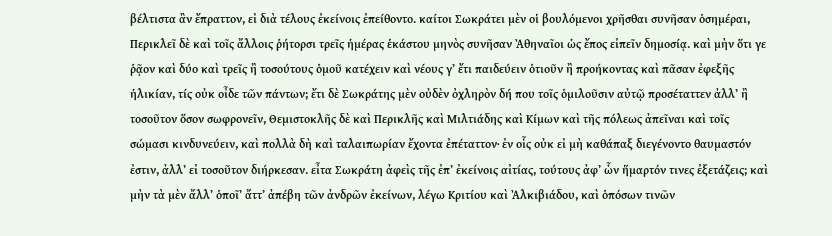βέλτιστα ἂν ἔπραττον, εἰ διὰ τέλους ἐκείνοις ἐπείθοντο. καίτοι Σωκράτει μὲν οἱ βουλόμενοι χρῆσθαι συνῆσαν ὁσημέραι, Περικλεῖ δὲ καὶ τοῖς ἄλλοις ῥήτορσι τρεῖς ἡμέρας ἑκάστου μηνὸς συνῆσαν Ἀθηναῖοι ὡς ἔπος εἰπεῖν δημοσίᾳ. καὶ μὴν ὅτι γε ῥᾷον καὶ δύο καὶ τρεῖς ἢ τοσούτους ὁμοῦ κατέχειν καὶ νέους γʼ ἔτι παιδεύειν ὁτιοῦν ἢ προήκοντας καὶ πᾶσαν ἐφεξῆς ἡλικίαν, τίς οὐκ οἶδε τῶν πάντων; ἔτι δὲ Σωκράτης μὲν οὐδὲν ὀχληρὸν δή που τοῖς ὁμιλοῦσιν αὐτῷ προσέταττεν ἀλλʼ ἢ τοσοῦτον ὅσον σωφρονεῖν, Θεμιστοκλῆς δὲ καὶ Περικλῆς καὶ Μιλτιάδης καὶ Κίμων καὶ τῆς πόλεως ἀπεῖναι καὶ τοῖς σώμασι κινδυνεύειν, καὶ πολλὰ δὴ καὶ ταλαιπωρίαν ἔχοντα ἐπέταττον· ἐν οἷς οὐκ εἰ μὴ καθάπαξ διεγένοντο θαυμαστόν ἐστιν, ἀλλʼ εἰ τοσοῦτον διήρκεσαν. εἶτα Σωκράτη ἀφεὶς τῆς ἐπʼ ἐκείνοις αἰτίας, τούτους ἀφʼ ὧν ἥμαρτόν τινες ἐξετάζεις; καὶ μὴν τὰ μὲν ἄλλʼ ὁποῖʼ ἄττʼ ἀπέβη τῶν ἀνδρῶν ἐκείνων, λέγω Κριτίου καὶ Ἀλκιβιάδου, καὶ ὁπόσων τινῶν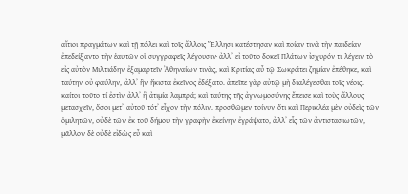αἴτιοι πραγμάτων καὶ τῇ πόλει καὶ τοῖς ἄλλοις Ἕλλησι κατέστησαν καὶ ποίαν τινὰ τὴν παιδείαν ἐπεδείξαντο τὴν ἑαυτῶν οἱ συγγραφεῖς λέγουσιν· ἀλλʼ εἰ τοῦτο δοκεῖ Πλάτων ἰσχυρόν τι λέγειν τὸ εἰς αὐτὸν Μιλτιάδην ἐξαμαρτεῖν Ἀθηναίων τινὰς, καὶ Κριτίας αὖ τῷ Σωκράτει ζημίαν ἐπέθηκε, καὶ ταύτην οὐ φαύλην, ἀλλʼ ἣν ἥκιστα ἐκεῖνος ἐδέξατο. ἀπεῖπε γὰρ αὐτῷ μὴ διαλέγεσθαι τοῖς νέοις. καίτοι τοῦτο τί ἐστὶν ἀλλʼ ἢ ἀτιμία λαμπρά; καὶ ταύτης τῆς ἀγνωμοσύνης ἔπεισε καὶ τοὺς ἄλλους μετασχεῖν, ὅσοι μετʼ αὐτοῦ τότʼ εἶχον τὴν πόλιν. προσθῶμεν τοίνυν ὅτι καὶ Περικλέα μὲν οὐδεὶς τῶν ὁμιλητῶν, οὐδὲ τῶν ἐκ τοῦ δήμου τὴν γραφὴν ἐκείνην ἐγράψατο, ἀλλʼ εἷς τῶν ἀντιστασιωτῶν, μᾶλλον δὲ οὐδὲ εἰδὼς εὖ καὶ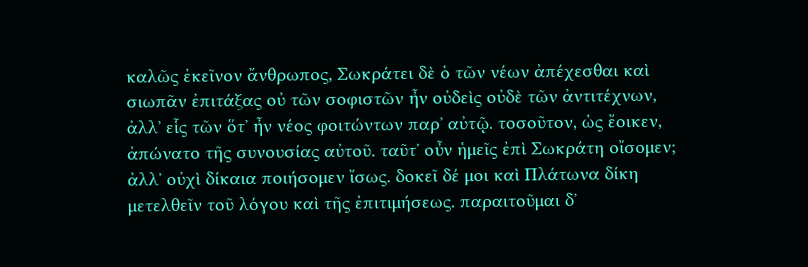καλῶς ἐκεῖνον ἄνθρωπος, Σωκράτει δὲ ὁ τῶν νέων ἀπέχεσθαι καὶ σιωπᾶν ἐπιτάξας οὐ τῶν σοφιστῶν ἦν οὐδεὶς οὐδὲ τῶν ἀντιτέχνων, ἀλλʼ εἷς τῶν ὅτʼ ἦν νέος φοιτώντων παρʼ αὐτῷ. τοσοῦτον, ὡς ἔοικεν, ἀπώνατο τῆς συνουσίας αὐτοῦ. ταῦτʼ οὖν ἡμεῖς ἐπὶ Σωκράτη οἴσομεν; ἀλλʼ οὐχὶ δίκαια ποιήσομεν ἴσως. δοκεῖ δέ μοι καὶ Πλάτωνα δίκη μετελθεῖν τοῦ λόγου καὶ τῆς ἐπιτιμήσεως. παραιτοῦμαι δʼ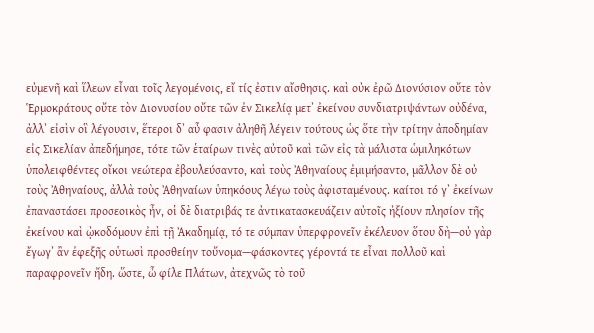εὐμενῆ καὶ ἵλεων εἶναι τοῖς λεγομένοις, εἴ τίς ἐστιν αἴσθησις. καὶ οὐκ ἐρῶ Διονύσιον οὔτε τὸν Ἑρμοκράτους οὔτε τὸν Διονυσίου οὔτε τῶν ἐν Σικελίᾳ μετʼ ἐκείνου συνδιατριψάντων οὐδένα, ἀλλʼ εἰσὶν οἳ λέγουσιν, ἕτεροι δʼ αὖ φασιν ἀληθῆ λέγειν τούτους ὡς ὅτε τὴν τρίτην ἀποδημίαν εἰς Σικελίαν ἀπεδήμησε, τότε τῶν ἑταίρων τινὲς αὐτοῦ καὶ τῶν εἰς τὰ μάλιστα ὡμιληκότων ὑπολειφθέντες οἴκοι νεώτερα ἐβουλεύσαντο, καὶ τοὺς Ἀθηναίους ἐμιμήσαντο, μᾶλλον δὲ οὐ τοὺς Ἀθηναίους, ἀλλὰ τοὺς Ἀθηναίων ὑπηκόους λέγω τοὺς ἀφισταμένους. καίτοι τό γʼ ἐκείνων ἐπαναστάσει προσεοικὸς ἦν, οἱ δὲ διατριβάς τε ἀντικατασκευάζειν αὐτοῖς ἠξίουν πλησίον τῆς ἐκείνου καὶ ᾠκοδόμουν ἐπὶ τῇ Ἀκαδημίᾳ, τό τε σύμπαν ὑπερφρονεῖν ἐκέλευον ὅτου δὴ—οὐ γὰρ ἔγωγʼ ἂν ἐφεξῆς οὑτωσὶ προσθείην τοὔνομα—φάσκοντες γέροντά τε εἶναι πολλοῦ καὶ παραφρονεῖν ἤδη. ὥστε, ὦ φίλε Πλάτων, ἀτεχνῶς τὸ τοῦ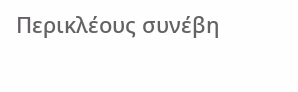Περικλέους συνέβη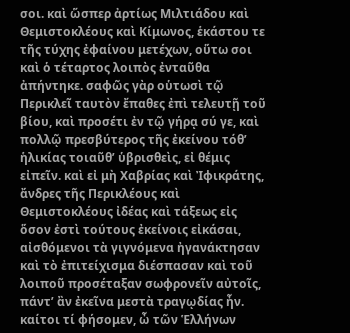σοι. καὶ ὥσπερ ἀρτίως Μιλτιάδου καὶ Θεμιστοκλέους καὶ Κίμωνος, ἑκάστου τε τῆς τύχης ἐφαίνου μετέχων, οὕτω σοι καὶ ὁ τέταρτος λοιπὸς ἐνταῦθα ἀπήντηκε. σαφῶς γὰρ οὑτωσὶ τῷ Περικλεῖ ταυτὸν ἔπαθες ἐπὶ τελευτῇ τοῦ βίου, καὶ προσέτι ἐν τῷ γήρᾳ σύ γε, καὶ πολλῷ πρεσβύτερος τῆς ἐκείνου τόθʼ ἡλικίας τοιαῦθʼ ὑβρισθεὶς, εἰ θέμις εἰπεῖν. καὶ εἰ μὴ Χαβρίας καὶ Ἰφικράτης, ἄνδρες τῆς Περικλέους καὶ Θεμιστοκλέους ἰδέας καὶ τάξεως εἰς ὅσον ἐστὶ τούτους ἐκείνοις εἰκάσαι, αἰσθόμενοι τὰ γιγνόμενα ἠγανάκτησαν καὶ τὸ ἐπιτείχισμα διέσπασαν καὶ τοῦ λοιποῦ προσέταξαν σωφρονεῖν αὐτοῖς, πάντʼ ἂν ἐκεῖνα μεστὰ τραγῳδίας ἦν. καίτοι τί φήσομεν, ὦ τῶν Ἑλλήνων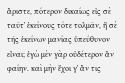ἄριστε, πότερον δικαίως εἰς σὲ ταῦτʼ ἐκείνους τότε τολμᾶν, ἢ σὲ τῆς ἐκείνων μανίας ὑπεύθυνον εἶναι; ἐγὼ μὲν γὰρ οὐδέτερον ἂν φαίην. καὶ μὴν ἔχοι γʼ ἄν τις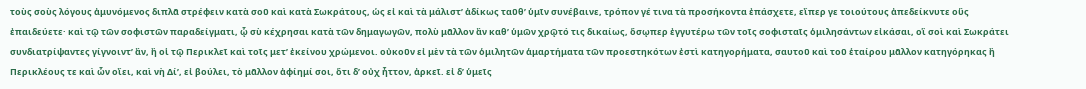τοὺς σοὺς λόγους ἀμυνόμενος διπλᾶ στρέφειν κατὰ σοῦ καὶ κατὰ Σωκράτους, ὡς εἰ καὶ τὰ μάλιστʼ ἀδίκως ταῦθʼ ὑμῖν συνέβαινε, τρόπον γέ τινα τὰ προσήκοντα ἐπάσχετε, εἴπερ γε τοιούτους ἀπεδείκνυτε οὓς ἐπαιδεύετε· καὶ τῷ τῶν σοφιστῶν παραδείγματι, ᾧ σὺ κέχρησαι κατὰ τῶν δημαγωγῶν, πολὺ μᾶλλον ἂν καθʼ ὑμῶν χρῷτό τις δικαίως, ὅσῳπερ ἐγγυτέρω τῶν τοῖς σοφισταῖς ὁμιλησάντων εἰκάσαι, οἳ σοὶ καὶ Σωκράτει συνδιατρίψαντες γίγνοιντʼ ἂν, ἢ οἱ τῷ Περικλεῖ καὶ τοῖς μετʼ ἐκείνου χρώμενοι. οὐκοῦν εἰ μὲν τὰ τῶν ὁμιλητῶν ἁμαρτήματα τῶν προεστηκότων ἐστὶ κατηγορήματα, σαυτοῦ καὶ τοῦ ἑταίρου μᾶλλον κατηγόρηκας ἢ Περικλέους τε καὶ ὧν οἴει, καὶ νὴ Δίʼ, εἰ βούλει, τὸ μᾶλλον ἀφίημί σοι, ὅτι δʼ οὐχ ἧττον, ἀρκεῖ. εἰ δʼ ὑμεῖς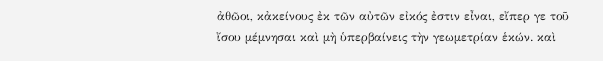ἀθῶοι, κἀκείνους ἐκ τῶν αὐτῶν εἰκός ἐστιν εἶναι, εἴπερ γε τοῦ ἴσου μέμνησαι καὶ μὴ ὑπερβαίνεις τὴν γεωμετρίαν ἑκών. καὶ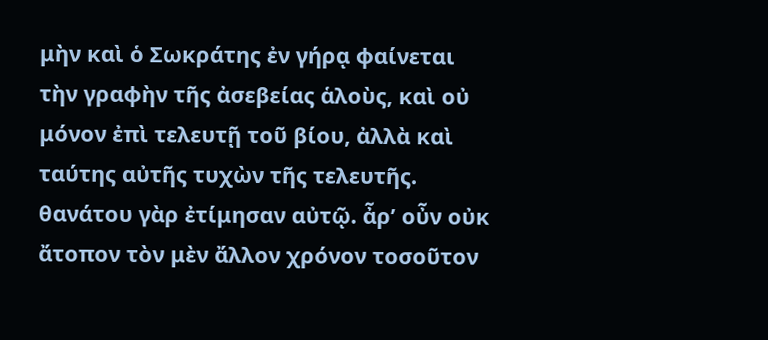μὴν καὶ ὁ Σωκράτης ἐν γήρᾳ φαίνεται τὴν γραφὴν τῆς ἀσεβείας ἁλοὺς, καὶ οὐ μόνον ἐπὶ τελευτῇ τοῦ βίου, ἀλλὰ καὶ ταύτης αὐτῆς τυχὼν τῆς τελευτῆς. θανάτου γὰρ ἐτίμησαν αὐτῷ. ἆρʼ οὖν οὐκ ἄτοπον τὸν μὲν ἄλλον χρόνον τοσοῦτον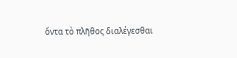ὄντα τὸ πλῆθος διαλέγεσθαι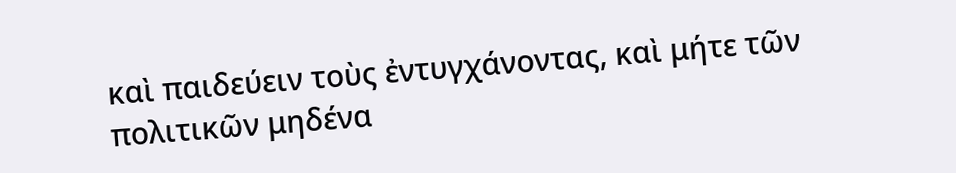καὶ παιδεύειν τοὺς ἐντυγχάνοντας, καὶ μήτε τῶν πολιτικῶν μηδένα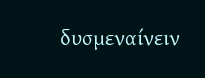δυσμεναίνειν